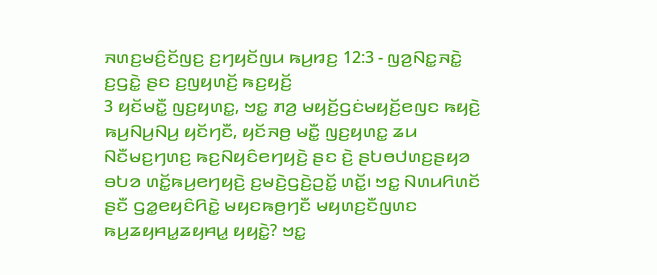ꤏꤛꤢ꤬ꤗꤢꤨ꤬ꤢꤩꤜꤢ꤬ ꤢ꤬ꤚꤟꤢꤩꤜꤣ ꤒꤣ꤬ꤙꤢ꤬ 12:3 - ꤜꤤ꤬ꤡꤢ꤭ꤏꤢꤧ꤭ ꤢ꤬ꤞꤢꤧ꤭ ꤔꤢ ꤢ꤬ꤜꤟꤛꤢꤩ꤬ ꤒꤢ꤬ꤟꤢꤩ꤬
3 ꤟꤢꤩꤗꤢꤪ꤭ ꤜꤢ꤬ꤟꤛꤢ꤭, ꤠꤢ꤭ ꤊꤤ꤬ ꤗꤟꤢꤩ꤬ꤞꤢꤦꤗꤟꤢꤩ꤬ꤕꤜꤢ ꤒꤟꤢꤧ꤬ ꤒꤣ꤬ꤡꤣ꤬ꤡꤣ꤬ ꤟꤢꤩꤚꤢꤪ, ꤟꤢꤩꤏꤥ꤬ ꤗꤢꤪ꤭ ꤜꤢ꤬ꤟꤛꤢ꤭ ꤘꤣ ꤡꤢꤪꤗꤢ꤬ꤚꤛꤢ꤬ ꤒꤢ꤬ꤡꤟꤢꤨꤕꤚꤟꤢꤧ꤬ ꤔꤢ ꤢꤧ꤬ ꤔꤝꤥꤓꤛꤢ꤬ꤔꤟꤤ ꤋꤝꤤ ꤛꤢꤩ꤭ꤒꤣ꤬ꤕꤚꤟꤢꤧ꤬ ꤢ꤬ꤗꤢꤧ꤬ꤞꤢꤧ꤬ꤑꤢꤩ꤭ ꤛꤢꤩ꤭꤯ ꤠꤢ꤭ ꤡꤛꤣꤖꤛꤢꤩ ꤔꤢꤪ ꤞꤤ꤭ꤕꤟꤢꤨꤖꤢꤧ꤭ ꤗꤟꤢꤒꤥ꤬ꤚꤢꤪ ꤗꤟꤛꤢ꤬ꤢꤪꤜꤛꤢ ꤒꤣ꤬ꤘꤟꤌꤣ꤭ꤘꤟꤌꤣ꤭ ꤟꤟꤢꤧ꤭? ꤠꤢ꤭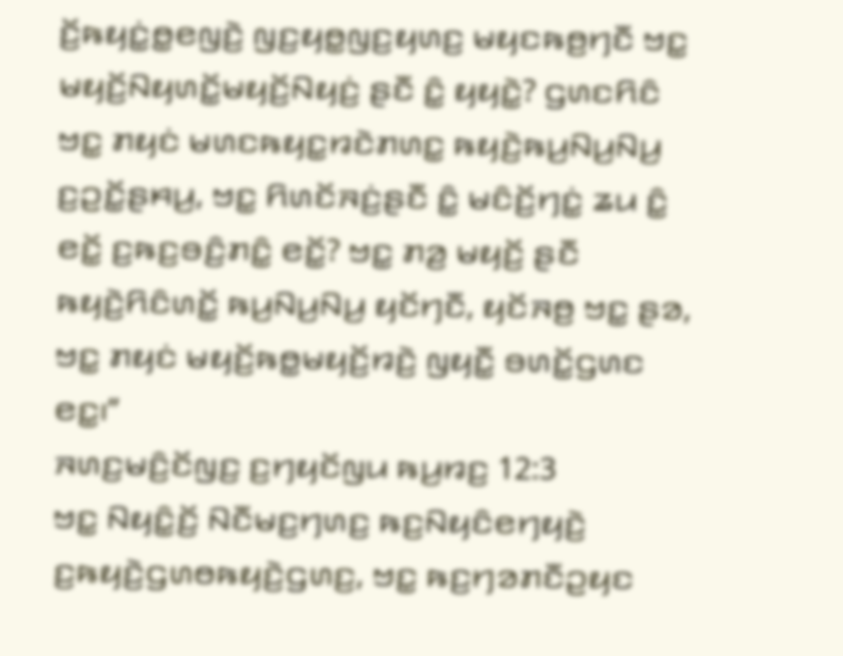ꤢꤩ꤬ꤒꤟꤢꤦ꤭ꤥ꤭ꤕꤜꤢꤧ꤬ ꤜꤢ꤬ꤟꤥ꤭ꤜꤢ꤬ꤟꤛꤢ꤬ ꤗꤟꤢꤒꤥ꤬ꤚꤢꤪ ꤠꤢ꤭ ꤗꤟꤢꤩ꤬ꤡꤟꤛꤢꤩ꤭ꤗꤟꤢꤩ꤬ꤡꤟꤢꤦ꤬ ꤔꤢꤪ ꤢꤨ꤭ ꤟꤟꤢꤧ꤭? ꤞꤛꤢꤖꤢꤨ ꤠꤢ꤭ ꤊꤟꤢꤦ ꤗꤛꤢꤒꤟꤢ꤭ꤙꤢꤧꤊꤛꤢ꤭ ꤒꤟꤢꤧ꤬ꤒꤣ꤬ꤡꤣ꤬ꤡꤣ꤬ ꤢ꤬ꤑꤢꤩ꤭ꤔꤌꤣ꤬, ꤠꤢ꤭ ꤖꤛꤢꤩꤏꤢꤦ꤬ꤔꤢꤪ ꤢꤨ꤭ ꤗꤢꤨꤢꤩ꤬ꤚꤢꤦ꤭ ꤘꤣ ꤢꤨ꤭ ꤕꤢꤩ꤭ ꤢ꤬ꤒꤢ꤬ꤋꤢꤨ꤬ꤊꤢꤨ꤭ ꤕꤢꤩ꤭? ꤠꤢ꤭ ꤊꤤ꤬ ꤗꤟꤢꤩ꤬ ꤔꤢꤪ ꤒꤟꤢꤧ꤬ꤖꤢꤨꤛꤢꤩ꤭ ꤒꤣ꤬ꤡꤣ꤬ꤡꤣ꤬ ꤟꤢꤩꤚꤢꤪ, ꤟꤢꤩꤏꤥ꤬ ꤠꤢ꤭ ꤔꤤ, ꤠꤢ꤭ ꤊꤟꤢꤦ ꤗꤟꤢꤩ꤬ꤒꤥ꤭ꤗꤟꤢꤩ꤬ꤙꤢꤧ꤬ ꤜꤟꤢꤪ꤭ ꤋꤛꤢꤩ꤭ꤞꤛꤢ ꤕꤢ꤭꤯”
ꤏꤛꤢ꤬ꤗꤢꤨ꤬ꤢꤩꤜꤢ꤬ ꤢ꤬ꤚꤟꤢꤩꤜꤣ ꤒꤣ꤬ꤙꤢ꤬ 12:3
ꤠꤢ꤭ ꤡꤟꤢꤨ꤭ꤢꤩ꤬ ꤡꤢꤪꤗꤢ꤬ꤚꤛꤢ꤬ ꤒꤢ꤬ꤡꤟꤢꤨꤕꤚꤟꤢꤧ꤬ ꤢ꤬ꤒꤟꤢꤧ꤬ꤞꤛꤥꤒꤟꤢꤧ꤬ꤞꤛꤢ꤬, ꤠꤢ꤭ ꤒꤢ꤬ꤚꤤꤊꤢꤪꤑꤟꤢ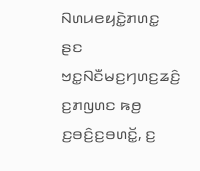ꤡꤛꤣꤕꤟꤢꤧ꤭ꤊꤛꤢ꤭ ꤔꤢ ꤠꤢ꤭ꤡꤢꤪꤗꤢ꤬ꤚꤛꤢ꤬ꤘꤢꤨ꤬ ꤢ꤬ꤊꤜꤛꤢ ꤒꤥ꤬ ꤢ꤬ꤋꤢꤨ꤬ꤢ꤬ꤋꤛꤢꤩ꤭, ꤢ꤬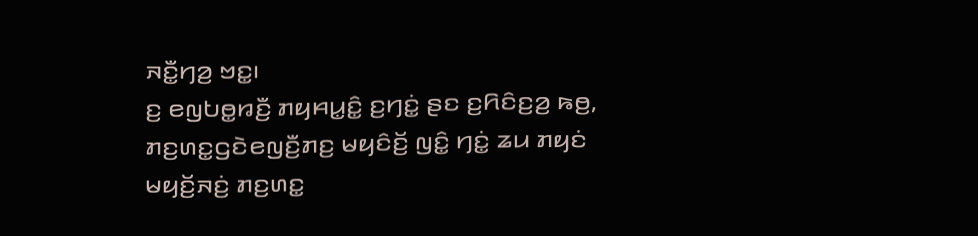ꤏꤢꤪ꤭ꤚꤤ꤬ ꤠꤢ꤭꤯
ꤢ꤬ ꤕꤜꤝꤥ꤭ꤙꤢꤪ꤬ ꤊꤟꤌꤣ꤭ꤢꤨ꤭ ꤢ꤬ꤚꤢꤦ꤭ ꤔꤢ ꤢ꤬ꤖꤢꤨꤢ꤬ꤤ꤬ ꤒꤥ꤬, ꤊꤢ꤬ꤛꤢ꤭ꤞꤢꤧꤕꤜꤢꤪ꤬ꤊꤢ꤬ ꤗꤟꤢꤨꤢꤩ꤬ ꤜꤢꤨ꤭ ꤚꤢꤦ꤭ ꤘꤣ ꤊꤟꤢꤦ ꤗꤟꤢꤩ꤬ꤏꤢꤦ꤬ ꤊꤢ꤬ꤛꤢ꤭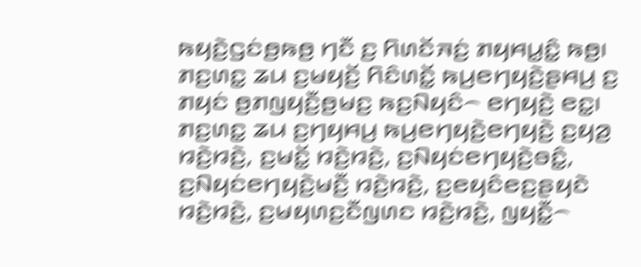ꤒꤟꤢꤧ꤬ꤞꤢꤦꤥ꤬ꤒꤥ꤬ ꤚꤢꤪ ꤢ꤬ ꤖꤛꤢꤩꤏꤢꤦ꤬ ꤊꤟꤌꤣ꤭ꤢꤨ꤭ ꤒꤥ꤬꤯ ꤊꤢ꤬ꤛꤢ꤭ ꤘꤣ ꤢ꤬ꤗꤟꤢꤩ꤬ ꤖꤢꤨꤛꤢꤩ꤭ ꤒꤣ꤬ꤕꤚꤟꤢꤧ꤬ꤔꤌꤣ꤬ ꤢ꤬ ꤊꤟꤢꤦ ꤥ꤬ꤊꤜꤟꤢꤪ꤬ꤥ꤬ꤗꤢ꤬ ꤒꤢ꤬ꤡꤟꤢꤨ꤮ ꤕꤚꤟꤢꤧ꤬ ꤕꤢ꤭꤯
ꤊꤢ꤬ꤛꤢ꤭ ꤘꤣ ꤢ꤬ꤚꤟꤌꤣ꤬ ꤒꤣ꤬ꤕꤚꤟꤢꤧ꤬ꤕꤚꤟꤢꤧ꤬ ꤢ꤬ꤟꤤ꤬ ꤙꤢꤧ꤬ꤙꤢꤧ꤬, ꤢ꤬ꤗꤢꤩ꤭ ꤙꤢꤧ꤬ꤙꤢꤧ꤬, ꤢ꤬ꤡꤟꤢꤦꤕꤚꤟꤢꤧ꤬ꤋꤢꤨ꤭, ꤢ꤬ꤡꤟꤢꤦꤕꤚꤟꤢꤧ꤬ꤗꤢꤪ꤬ ꤙꤢꤧ꤬ꤙꤢꤧ꤬, ꤢ꤬ꤕꤟꤢꤨꤕꤢ꤬ꤔꤟꤢꤧ ꤙꤢꤧ꤬ꤙꤢꤧ꤬, ꤢ꤬ꤗꤟꤛꤢ꤬ꤢꤪꤜꤛꤢ ꤙꤢꤧ꤬ꤙꤢꤧ꤬, ꤜꤟꤢꤪ꤭꤮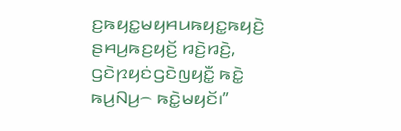ꤢ꤬ꤒꤟꤢ꤭ꤗꤟꤌꤣꤒꤟꤢ꤭ꤒꤟꤢꤧ꤬ ꤔꤌꤣ꤬ꤒꤢ꤬ꤟꤢꤩ꤬ ꤙꤢꤧ꤬ꤙꤢꤧ꤬, ꤞꤢꤧꤐꤟꤢꤦꤞꤢꤧꤜꤟꤢꤪ꤭ ꤒꤢꤧ꤭ ꤒꤣ꤬ꤡꤣ꤬꤮ ꤒꤢꤧ꤭ꤗꤟꤢꤩ꤯”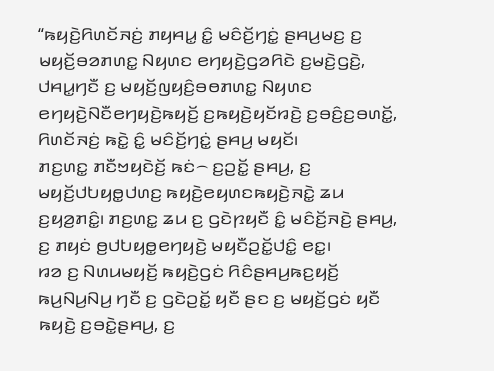“ꤒꤟꤢꤧ꤬ꤖꤛꤢꤩꤏꤢꤦ꤬ ꤊꤟꤌꤣ꤭ ꤢꤨ꤭ ꤗꤢꤨꤢꤩ꤬ꤚꤢꤦ꤭ ꤔꤌꤣ꤬ꤗꤢ꤬ ꤢ꤬ ꤗꤟꤢꤩ꤬ꤋꤤꤊꤛꤢ꤭ ꤡꤟꤛꤢ ꤕꤚꤟꤢꤧ꤬ꤞꤤꤖꤢꤧ ꤢ꤬ꤗꤢꤧ꤬ꤞꤢꤧ꤬, ꤓꤌꤣ꤭ꤚꤢꤪ ꤢ꤬ ꤗꤟꤢꤩ꤬ꤜꤟꤢꤨ꤬ꤋꤥꤊꤛꤢ꤭ ꤡꤟꤛꤢ ꤕꤚꤟꤢꤧ꤬ꤡꤢꤪꤕꤚꤟꤢꤧ꤬ꤒꤟꤢꤩ꤬ ꤢ꤬ꤒꤟꤢꤧ꤬ꤟꤢꤩꤙꤢꤧ꤬ ꤢ꤬ꤋꤢꤨ꤬ꤢ꤬ꤋꤛꤢꤩ꤭, ꤖꤛꤢꤩꤏꤢꤦ꤬ ꤒꤢꤧ꤭ ꤢꤨ꤭ ꤗꤢꤨꤢꤩ꤬ꤚꤢꤦ꤭ ꤔꤌꤣ꤬ ꤗꤟꤢꤩ꤯
ꤊꤢ꤬ꤛꤢ꤭ ꤊꤢꤪꤠꤟꤢꤧꤢꤩ꤬ ꤒꤢꤦ꤮ ꤢ꤬ꤑꤢꤩ꤭ ꤔꤌꤣ꤬, ꤢ꤬ ꤗꤟꤢꤩ꤬ꤓꤝꤟꤥ꤭ꤓꤛꤢ꤬ ꤒꤟꤢꤧ꤬ꤕꤟꤛꤢꤒꤟꤢꤧ꤬ꤏꤢꤧ꤭ ꤘꤣ ꤢ꤬ꤟꤤ꤬ꤊꤢꤨ꤭꤯ ꤊꤢ꤬ꤛꤢ꤭ ꤘꤣ ꤢ꤬ ꤞꤢꤧꤐꤟꤢꤪ ꤢꤨ꤭ ꤗꤢꤨꤢꤩ꤬ꤏꤢꤧ꤬ ꤔꤌꤣ꤬, ꤢ꤬ ꤊꤟꤢꤦ ꤥ꤬ꤓꤝꤟꤥ꤭ꤕꤚꤟꤢꤧ꤬ ꤗꤟꤢꤪꤑꤢꤩ꤭ꤓꤢꤨ꤭ ꤕꤢ꤭꤯
ꤙꤤ ꤢ꤬ ꤡꤛꤣꤗꤟꤢꤩ꤬ ꤒꤟꤢꤧ꤬ꤞꤢꤦ ꤖꤢꤨꤔꤌꤣ꤬ꤒꤢ꤬ꤟꤢꤩ꤬ ꤒꤣ꤬ꤡꤣ꤬ꤡꤣ꤬ ꤚꤢꤪ ꤢ꤬ ꤞꤢꤧꤑꤢꤩ꤭ ꤟꤢꤪ ꤔꤢ ꤢ꤬ ꤗꤟꤢꤩ꤬ꤞꤢꤦ ꤟꤢꤪ ꤒꤟꤢꤧ꤬ ꤢ꤬ꤋꤢꤧ꤭ꤔꤌꤣ꤬, ꤢ꤬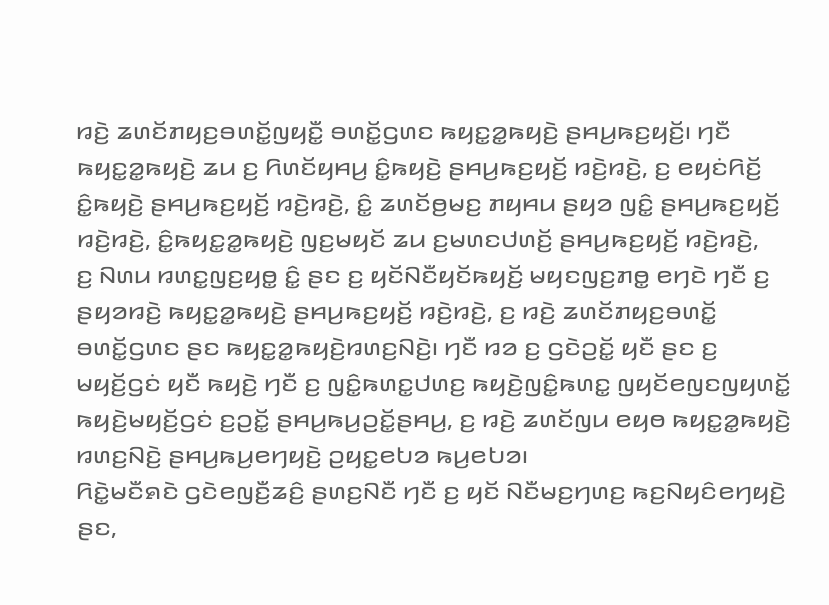ꤙꤢꤧ꤬ ꤘꤛꤢꤩꤊꤟꤢ꤬ꤋꤛꤢꤩ꤭ꤜꤟꤢꤪ꤭ ꤋꤛꤢꤩ꤭ꤞꤛꤢ ꤒꤟꤢ꤭ꤤ꤭ꤒꤟꤢꤧ꤬ ꤔꤌꤣ꤬ꤒꤢ꤬ꤟꤢꤩ꤬꤯ ꤚꤢꤪ ꤒꤟꤢ꤭ꤤ꤭ꤒꤟꤢꤧ꤬ ꤘꤣ ꤢ꤬ ꤖꤛꤢꤩꤟꤌꤣ꤬ ꤢꤨ꤭ꤒꤟꤢꤧ꤬ ꤔꤌꤣ꤬ꤒꤢ꤬ꤟꤢꤩ꤬ ꤙꤢꤧ꤬ꤙꤢꤧ꤬, ꤢ꤬ ꤕꤟꤢꤦꤖꤢꤩ꤬ ꤢꤨ꤭ꤒꤟꤢꤧ꤬ ꤔꤌꤣ꤬ꤒꤢ꤬ꤟꤢꤩ꤬ ꤙꤢꤧ꤬ꤙꤢꤧ꤬, ꤢꤨ꤭ ꤘꤛꤢꤩꤥ꤬ꤗꤢ꤬ ꤊꤟꤌꤣ ꤔꤟꤤ ꤜꤢꤨ꤭ ꤔꤌꤣ꤬ꤒꤢ꤬ꤟꤢꤩ꤬ ꤙꤢꤧ꤬ꤙꤢꤧ꤬, ꤢꤨ꤭ꤒꤟꤢ꤭ꤤ꤭ꤒꤟꤢꤧ꤬ ꤜꤢ꤬ꤗꤟꤢꤩ ꤘꤣ ꤢ꤬ꤗꤛꤢꤓꤛꤢꤩ꤬ ꤔꤌꤣ꤬ꤒꤢ꤬ꤟꤢꤩ꤬ ꤙꤢꤧ꤬ꤙꤢꤧ꤬,
ꤢ꤬ ꤡꤛꤣ ꤙꤛꤢ꤭ꤜꤢ꤬ꤟꤥ꤭ ꤢꤨ꤭ ꤔꤢ ꤢ꤬ ꤟꤢꤩꤡꤢꤪꤟꤢꤩꤒꤟꤢꤩ꤬ ꤗꤟꤢꤜꤢ꤬ꤊꤥ꤭ ꤕꤚꤢꤧ ꤚꤢꤪ ꤢ꤬ ꤔꤟꤤꤙꤢꤧ꤬ ꤒꤟꤢ꤭ꤤ꤭ꤒꤟꤢꤧ꤬ ꤔꤌꤣ꤬ꤒꤢ꤬ꤟꤢꤩ꤬ ꤙꤢꤧ꤬ꤙꤢꤧ꤬, ꤢ꤬ ꤙꤢꤧ꤬ ꤘꤛꤢꤩꤊꤟꤢ꤬ꤋꤛꤢꤩ꤭ ꤋꤛꤢꤩ꤭ꤞꤛꤢ ꤔꤢ ꤒꤟꤢ꤭ꤤ꤭ꤒꤟꤢꤧ꤬ꤙꤛꤢ꤬ꤡꤢꤧ꤬꤯ ꤚꤢꤪ ꤙꤤ ꤢ꤬ ꤞꤢꤧꤑꤢꤩ꤭ ꤟꤢꤪ ꤔꤢ ꤢ꤬ ꤗꤟꤢꤩ꤬ꤞꤢꤦ ꤟꤢꤪ ꤒꤟꤢꤧ꤬ ꤚꤢꤪ ꤢ꤬ ꤜꤢꤨ꤭ꤒꤛꤢ꤭ꤓꤛꤢ꤬ ꤒꤟꤢꤧ꤬ꤜꤢꤨ꤭ꤒꤛꤢ꤭ ꤜꤟꤢꤩꤕꤜꤢꤜꤟꤛꤢꤩ꤭ ꤒꤟꤢꤧ꤬ꤗꤟꤢꤩ꤬ꤞꤢꤦ ꤢ꤬ꤑꤢꤩ꤭ ꤔꤌꤣ꤬ꤒꤣ꤬ꤑꤢꤩ꤭ꤔꤌꤣ꤬, ꤢ꤬ ꤙꤢꤧ꤬ ꤘꤛꤢꤩꤜꤣ ꤕꤟꤥ ꤒꤟꤢ꤭ꤤ꤭ꤒꤟꤢꤧ꤬ ꤙꤛꤢ꤬ꤡꤢꤧ꤬ ꤔꤌꤣ꤬ꤒꤣ꤬ꤕꤚꤟꤢꤧ꤬ ꤑꤟꤢ꤭ꤕꤝꤤ ꤒꤣ꤬ꤕꤝꤤ꤯
ꤖꤢꤧ꤭ꤗꤢꤪꤎꤢꤧ ꤞꤢꤧꤕꤜꤢꤪ꤬ꤘꤢꤨ꤬ ꤔꤛꤢ꤬ꤡꤢꤪ ꤚꤢꤪ ꤢ꤬ ꤟꤢꤩ ꤡꤢꤪꤗꤢ꤬ꤚꤛꤢ꤬ ꤒꤢ꤬ꤡꤟꤢꤨꤕꤚꤟꤢꤧ꤬ ꤔꤢ,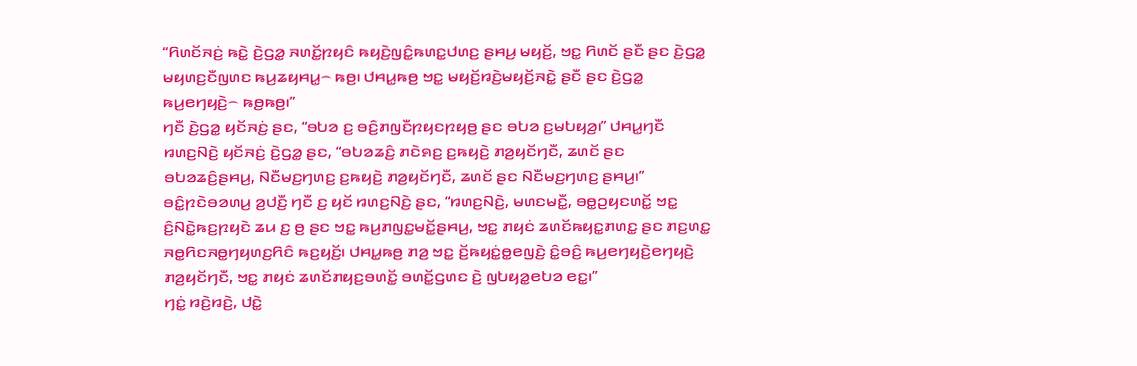“ꤖꤛꤢꤩꤏꤢꤦ꤬ ꤒꤢꤧ꤭ ꤢꤧ꤬ꤞꤤ꤭ ꤏꤛꤢꤩ꤭ꤐꤟꤢꤨ ꤒꤟꤢꤧ꤬ꤜꤢꤨ꤭ꤒꤛꤢ꤭ꤓꤛꤢ꤬ ꤔꤌꤣ꤬ ꤗꤟꤢꤩ꤬, ꤠꤢ꤭ ꤖꤛꤢꤩ ꤔꤢꤪ ꤔꤢ ꤢꤧ꤬ꤞꤤ꤭ ꤗꤟꤛꤢ꤬ꤢꤪꤜꤛꤢ ꤒꤣ꤬ꤘꤟꤌꤣ꤭꤮ ꤒꤥ꤬꤯ ꤓꤌꤣ꤭ꤒꤥ꤬ ꤠꤢ꤭ ꤗꤟꤢꤩ꤬ꤙꤢꤧ꤬ꤗꤟꤢꤩ꤬ꤏꤢꤧ꤭ ꤔꤢꤪ ꤔꤢ ꤢꤧ꤬ꤞꤤ꤭ ꤒꤣ꤬ꤕꤚꤟꤢꤧ꤬꤮ ꤒꤥ꤬ꤒꤥ꤬꤯”
ꤚꤢꤪ ꤢꤧ꤬ꤞꤤ꤭ ꤟꤢꤩꤏꤢꤦ꤬ ꤔꤢ, “ꤋꤝꤤ ꤢ꤬ ꤋꤢꤨ꤬ꤊꤜꤢꤪꤐꤟꤢꤐꤟꤥ꤬ ꤔꤢ ꤋꤝꤤ ꤢ꤬ꤗꤝꤟꤤ꤬꤯” ꤓꤌꤣ꤭ꤚꤢꤪ ꤙꤛꤢ꤬ꤡꤢꤧ꤬ ꤟꤢꤩꤏꤢꤦ꤬ ꤢꤧ꤬ꤞꤤ꤭ ꤔꤢ, “ꤋꤝꤤꤘꤢꤨ꤬ ꤊꤢꤧꤎꤢ꤬ ꤢ꤬ꤒꤟꤢꤧ꤬ ꤊꤤ꤬ꤟꤢꤩꤚꤢꤪ, ꤘꤛꤢꤩ ꤔꤢ ꤋꤝꤤꤘꤢꤨ꤬ꤔꤌꤣ꤬, ꤡꤢꤪꤗꤢ꤬ꤚꤛꤢ꤬ ꤢ꤬ꤒꤟꤢꤧ꤬ ꤊꤤ꤬ꤟꤢꤩꤚꤢꤪ, ꤘꤛꤢꤩ ꤔꤢ ꤡꤢꤪꤗꤢ꤬ꤚꤛꤢ꤬ ꤔꤌꤣ꤬꤯”
ꤋꤢꤨ꤭ꤐꤢꤧꤋꤤꤛꤣ꤬ ꤤ꤬ꤓꤢꤪ꤬ ꤚꤢꤪ ꤢ꤬ ꤟꤢꤩ ꤙꤛꤢ꤬ꤡꤢꤧ꤬ ꤔꤢ, “ꤙꤛꤢ꤬ꤡꤢꤧ꤬, ꤗꤛꤢꤗꤢꤪ꤭, ꤋꤥ꤭ꤑꤟꤢꤛꤢꤩ꤭ ꤠꤢ꤭ ꤢꤨ꤬ꤡꤢꤧ꤭ꤒꤢ꤬ꤐꤟꤢꤧ ꤘꤣ ꤢ꤬ ꤥ꤬ ꤔꤢ ꤠꤢ꤭ ꤒꤣ꤬ꤊꤜꤢ꤭ꤗꤢꤩ꤭ꤔꤌꤣ꤬, ꤠꤢ꤭ ꤊꤟꤢꤦ ꤘꤛꤢꤩꤒꤟꤢ꤭ꤊꤛꤢ꤭ ꤔꤢ ꤊꤢ꤬ꤛꤢ꤭ ꤏꤥ꤭ꤖꤢꤏꤥ꤭ꤚꤟꤛꤢ꤬ꤖꤢꤨ ꤒꤢ꤬ꤟꤢꤩ꤬꤯ ꤓꤌꤣ꤭ꤒꤥ꤬ ꤊꤤ꤬ ꤠꤢ꤭ ꤢꤩ꤬ꤒꤟꤢꤦ꤭ꤥ꤭ꤕꤜꤢꤧ꤬ ꤢꤨ꤭ꤋꤢꤨ꤬ ꤒꤣ꤬ꤕꤚꤟꤢꤧ꤬ꤕꤚꤟꤢꤧ꤬ ꤊꤤ꤬ꤟꤢꤩꤚꤢꤪ, ꤠꤢ꤭ ꤊꤟꤢꤦ ꤘꤛꤢꤩꤊꤟꤢ꤬ꤋꤛꤢꤩ꤭ ꤋꤛꤢꤩ꤭ꤞꤛꤢ ꤢꤧ꤬ ꤜꤝꤟꤤ꤭ꤕꤝꤤ ꤕꤢ꤭꤯”
ꤚꤢꤦ꤭ ꤙꤢꤧ꤬ꤙꤢꤧ꤬, ꤓꤢꤧ꤭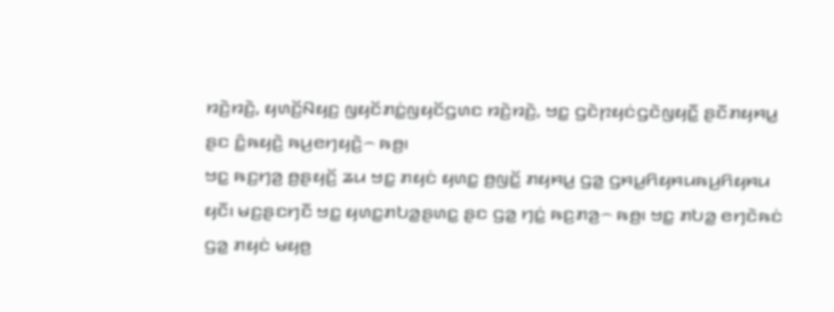ꤙꤢꤧ꤬ꤙꤢꤧ꤬, ꤟꤛꤢꤩ꤬ꤡꤟꤢ꤬ ꤜꤟꤢꤩꤊꤢꤦ꤭ꤜꤟꤢꤩꤞꤛꤢ ꤙꤢꤧ꤬ꤙꤢꤧ꤬, ꤠꤢ꤭ ꤞꤢꤧꤐꤟꤢꤦꤞꤢꤧꤜꤟꤢꤪ꤭ ꤔꤢꤪꤊꤟꤌꤣ꤭ ꤔꤢ ꤢꤨ꤭ꤒꤟꤢꤧ꤬ ꤒꤣ꤬ꤕꤚꤟꤢꤧ꤬꤮ ꤒꤥ꤬꤯
ꤠꤢ꤭ ꤒꤢ꤬ꤚꤤ꤬ ꤥ꤬ꤔꤟꤢꤩ꤬ ꤘꤣ ꤠꤢ꤭ ꤊꤟꤢꤦ ꤟꤛꤢ꤭ ꤥ꤬ꤜꤢꤩ꤭ ꤊꤟꤌꤣ꤭ ꤞꤤ꤭ ꤞꤌꤣ꤭ꤖꤟꤌꤣꤒꤣ꤬ꤖꤟꤌꤣ ꤟꤢꤪ꤯ ꤗꤢ꤬ꤔꤢꤚꤢꤪ ꤠꤢ꤭ ꤟꤛꤢ꤭ꤊꤝꤤ꤭ꤔꤛꤢ꤭ ꤔꤢ ꤞꤤ꤭ ꤚꤢꤦ꤭ ꤒꤢ꤬ꤊꤤ꤬꤮ ꤒꤥ꤬꤯ ꤠꤢ꤭ ꤊꤝꤤ꤭ ꤕꤚꤢꤧꤒꤢꤦ ꤞꤤ꤭ ꤊꤟꤢꤦ ꤗꤟꤥ꤬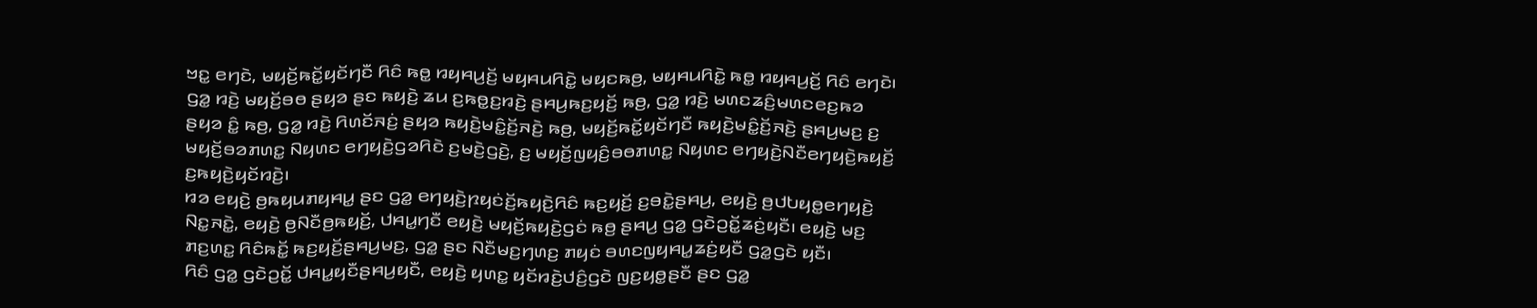ꤠꤢ꤭ ꤕꤚꤢꤧ, ꤗꤟꤢꤩ꤬ꤒꤢꤩ꤭ꤟꤢꤩꤚꤢꤪ ꤖꤢꤨ ꤒꤥ꤭ ꤙꤟꤌꤣ꤬ꤢꤩ꤬ ꤗꤟꤌꤣꤖꤢꤧ꤭ ꤗꤟꤢꤒꤥ꤬, ꤗꤟꤌꤣꤖꤢꤧ꤭ ꤒꤥ꤭ ꤙꤟꤌꤣ꤬ꤢꤩ꤬ ꤖꤢꤨ ꤕꤚꤢꤧ꤯
ꤞꤤ꤭ ꤙꤢꤧ꤬ ꤗꤟꤢꤩ꤬ꤋꤥ ꤔꤟꤤ ꤔꤢ ꤒꤟꤢꤧ꤬ ꤘꤣ ꤢ꤬ꤒꤥ꤭ꤢ꤬ꤙꤢꤧ꤬ ꤔꤌꤣ꤬ꤒꤢ꤬ꤟꤢꤩ꤬ ꤒꤥ꤬, ꤞꤤ꤭ ꤙꤢꤧ꤬ ꤗꤛꤢꤘꤢꤨ꤬ꤗꤛꤢꤕꤢ꤬ꤒꤤ ꤔꤟꤤ ꤢꤨ꤭ ꤒꤥ꤬, ꤞꤤ꤭ ꤙꤢꤧ꤬ ꤖꤛꤢꤩꤏꤢꤦ꤬ ꤔꤟꤤ ꤒꤟꤢꤧ꤬ꤗꤢꤨ꤭ꤢꤩ꤬ꤏꤢꤧ꤬ ꤒꤥ꤬, ꤗꤟꤢꤩ꤬ꤒꤢꤩ꤭ꤟꤢꤩꤚꤢꤪ ꤒꤟꤢꤧ꤬ꤗꤢꤨ꤭ꤢꤩ꤬ꤏꤢꤧ꤬ ꤔꤌꤣ꤬ꤗꤢ꤬ ꤢ꤬ ꤗꤟꤢꤩ꤬ꤋꤤꤊꤛꤢ꤭ ꤡꤟꤛꤢ ꤕꤚꤟꤢꤧ꤬ꤞꤤꤖꤢꤧ ꤢ꤬ꤗꤢꤧ꤬ꤞꤢꤧ꤬, ꤢ꤬ ꤗꤟꤢꤩ꤬ꤜꤟꤢꤨ꤬ꤋꤥꤊꤛꤢ꤭ ꤡꤟꤛꤢ ꤕꤚꤟꤢꤧ꤬ꤡꤢꤪꤕꤚꤟꤢꤧ꤬ꤒꤟꤢꤩ꤬ ꤢ꤬ꤒꤟꤢꤧ꤬ꤟꤢꤩꤙꤢꤧ꤬꤯
ꤙꤤ ꤕꤟꤢꤧ꤬ ꤥ꤬ꤒꤟꤣꤊꤟꤌꤣ꤭ ꤔꤢ ꤞꤤ꤭ ꤕꤚꤟꤢꤧ꤬ꤐꤟꤢꤦꤢꤩ꤬ꤒꤟꤢꤧ꤬ꤖꤢꤨ ꤒꤢ꤬ꤟꤢꤩ꤬ ꤢ꤬ꤋꤢꤧ꤭ꤔꤌꤣ꤬, ꤕꤟꤢꤧ꤬ ꤥ꤬ꤓꤝꤟꤥ꤭ꤕꤚꤟꤢꤧ꤬ ꤡꤢ꤭ꤏꤢꤧ꤭, ꤕꤟꤢꤧ꤬ ꤥ꤬ꤡꤢꤪꤥ꤬ꤒꤟꤢꤩ꤬, ꤓꤌꤣ꤭ꤚꤢꤪ ꤕꤟꤢꤧ꤬ ꤗꤟꤢꤩ꤬ꤒꤟꤢꤧ꤬ꤞꤢꤦ ꤒꤥ꤬ ꤔꤌꤣ꤬ ꤞꤤ꤭ ꤞꤢꤧꤑꤢꤩ꤭ꤘꤢꤦ꤬ꤟꤢꤪ꤯ ꤕꤟꤢꤧ꤬ ꤗꤢ꤬ ꤊꤢ꤬ꤛꤢ꤭ ꤖꤢꤨꤒꤢꤩ꤭ ꤒꤢ꤬ꤟꤢꤩ꤬ꤔꤌꤣ꤬ꤗꤢ꤬, ꤞꤤ꤭ ꤔꤢ ꤡꤢꤪꤗꤢ꤬ꤚꤛꤢ꤬ ꤊꤟꤢꤦ ꤋꤛꤢꤜꤟꤌꤣ꤭ꤘꤢꤦ꤬ꤟꤢꤪ ꤞꤤ꤭ꤞꤢꤧ ꤟꤢꤪ꤯
ꤖꤢꤨ ꤞꤤ꤭ ꤞꤢꤧꤑꤢꤩ꤭ ꤓꤌꤣ꤭ꤟꤢꤪꤔꤌꤣ꤬ꤟꤢꤪ, ꤕꤟꤢꤧ꤬ ꤟꤛꤢ꤭ ꤟꤢꤩꤙꤢꤧ꤬ꤓꤢꤨ꤬ꤞꤢꤧ ꤜꤢ꤬ꤟꤥ꤭ꤔꤢꤪ ꤔꤢ ꤞꤤ꤭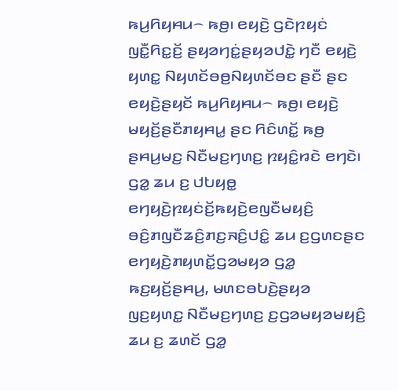ꤒꤣ꤬ꤖꤟꤌꤣ꤮ ꤒꤥ꤬꤯ ꤕꤟꤢꤧ꤬ ꤞꤢꤧꤐꤟꤢꤦ ꤜꤢꤪ꤭ꤖꤢ꤭ꤢꤩ꤬ ꤔꤟꤤꤚꤢꤦ꤭ꤔꤟꤤꤓꤢꤧ꤭ ꤚꤢꤪ ꤕꤟꤢꤧ꤬ ꤟꤛꤢ꤭ ꤡꤟꤛꤢꤩꤋꤥ꤬ꤡꤟꤛꤢꤩꤋꤢ ꤔꤢꤪ ꤔꤢ ꤕꤟꤢꤧ꤬ꤔꤟꤢꤩ ꤒꤣ꤬ꤖꤟꤌꤣ꤮ ꤒꤥ꤬꤯ ꤕꤟꤢꤧ꤬ ꤗꤟꤢꤩ꤬ꤔꤢꤪꤊꤟꤌꤣ꤭ ꤔꤢ ꤖꤢꤨꤛꤢꤩ꤭ ꤒꤥ꤬ ꤔꤌꤣ꤬ꤗꤢ꤬ ꤡꤢꤪꤗꤢ꤬ꤚꤛꤢ꤬ ꤐꤟꤢꤨ꤭ꤙꤢꤧ ꤕꤚꤢꤧ꤯
ꤞꤤ꤭ ꤘꤣ ꤢ꤬ ꤓꤝꤟꤥ꤭ ꤕꤚꤟꤢꤧ꤬ꤐꤟꤢꤦꤢꤩ꤬ꤒꤟꤢꤧ꤬ꤕꤜꤢꤪꤗꤟꤢꤨ꤬ ꤋꤢꤨ꤬ꤊꤜꤢꤪꤘꤢꤨ꤬ꤊꤢ꤬ꤏꤢꤨ꤬ꤓꤢꤨ꤭ ꤘꤣ ꤢ꤬ꤞꤛꤢꤔꤢ ꤕꤚꤟꤢꤧ꤬ꤊꤟꤛꤢꤩ꤭ꤞꤤꤗꤟꤤ ꤞꤤ꤭ ꤒꤢ꤬ꤟꤢꤩ꤬ꤔꤌꤣ꤬, ꤗꤛꤢꤋꤝꤢꤧ꤬ꤔꤟꤤ ꤜꤢ꤬ꤟꤛꤢ꤭ ꤡꤢꤪꤗꤢ꤬ꤚꤛꤢ꤬ ꤢ꤬ꤞꤤꤗꤟꤤꤗꤟꤢꤨ꤬ ꤘꤣ ꤢ꤬ ꤘꤛꤢꤩ ꤞꤤ꤭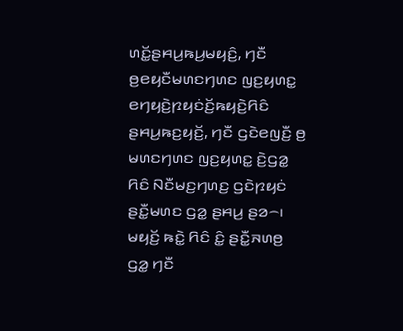ꤛꤢꤩ꤭ꤔꤌꤣ꤬ꤒꤣ꤬ꤗꤟꤢꤨ꤬, ꤚꤢꤪ ꤥ꤬ꤕꤟꤢꤪꤗꤛꤢꤚꤛꤢ ꤜꤢ꤬ꤟꤛꤢ꤭ ꤕꤚꤟꤢꤧ꤬ꤐꤟꤢꤦꤢꤩ꤬ꤒꤟꤢꤧ꤬ꤖꤢꤨ ꤔꤌꤣ꤬ꤒꤢ꤬ꤟꤢꤩ꤬, ꤚꤢꤪ ꤞꤢꤧꤕꤜꤢꤪ꤬ ꤥ꤬ ꤗꤛꤢꤚꤛꤢ ꤜꤢ꤬ꤟꤛꤢ꤭ ꤢꤧ꤬ꤞꤤ꤭ ꤖꤢꤨ ꤡꤢꤪꤗꤢ꤬ꤚꤛꤢ꤬ ꤞꤢꤧꤐꤟꤢꤦ ꤔꤢꤪ꤭ꤗꤛꤢ ꤞꤤ꤭ ꤔꤌꤣ꤬ ꤔꤤ꤮꤯ ꤗꤟꤢꤩ꤬ ꤒꤢꤧ꤭ ꤖꤢꤨ ꤢꤨ꤭ ꤔꤢꤪ꤭ꤏꤛꤥ꤬ ꤞꤤ꤭ ꤚꤢꤪ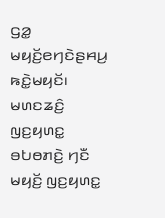ꤞꤤ꤭ ꤗꤟꤢꤩ꤬ꤕꤚꤢꤧꤔꤌꤣ꤬ ꤒꤢꤧ꤭ꤗꤟꤢꤩ꤯ ꤗꤛꤢꤘꤢꤨ꤬ ꤜꤢ꤬ꤟꤛꤢ꤭ ꤋꤝꤥꤊꤢꤧ꤬ ꤚꤢꤪ ꤗꤟꤢꤩ꤬ ꤜꤢ꤬ꤟꤛꤢ꤭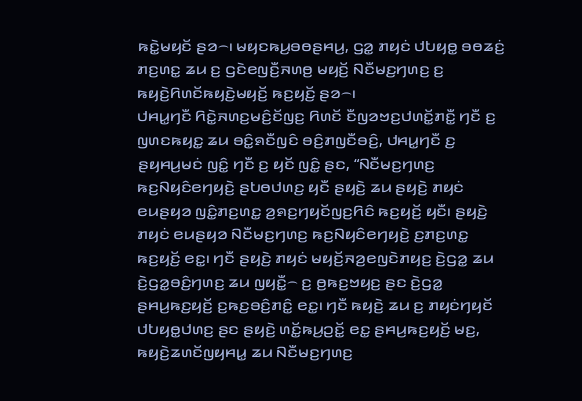ꤒꤢꤧ꤭ꤗꤟꤢꤩ ꤔꤤ꤮꤯ ꤗꤟꤢꤒꤣ꤬ꤋꤥꤔꤌꤣ꤬, ꤞꤤ꤭ ꤊꤟꤢꤦ ꤓꤝꤟꤥ꤭ ꤋꤥꤘꤢꤦ꤬ ꤊꤢ꤬ꤛꤢ꤭ ꤘꤣ ꤢ꤬ ꤞꤢꤧꤕꤜꤢꤪ꤬ꤏꤛꤥ꤬ ꤗꤟꤢꤩ꤬ ꤡꤢꤪꤗꤢ꤬ꤚꤛꤢ꤬ ꤢ꤬ ꤒꤟꤢꤧ꤬ꤖꤛꤢꤩꤒꤟꤢꤧ꤬ꤗꤟꤢꤩ꤬ ꤒꤢ꤬ꤟꤢꤩ꤬ ꤔꤤ꤮꤯
ꤓꤌꤣ꤭ꤚꤢꤪ ꤖꤢꤧ꤭ꤏꤛꤢ꤬ꤗꤢꤨ꤬ꤢꤩꤜꤢ꤬ ꤖꤛꤢꤩ ꤢꤪꤜꤤꤠꤢ꤬ꤓꤛꤢꤩ꤭ꤊꤢꤪ꤭ ꤚꤢꤪ ꤢ꤬ ꤜꤛꤢꤒꤟꤢ꤭ ꤘꤣ ꤋꤢꤨ꤭ꤎꤢꤪꤜꤢꤨ ꤋꤢꤨ꤬ꤊꤜꤢꤪꤋꤢꤨ꤬, ꤓꤌꤣ꤭ꤚꤢꤪ ꤢ꤬ ꤔꤟꤌꤣ꤬ꤗꤢꤦ ꤜꤢꤨ꤭ ꤚꤢꤪ ꤢ꤬ ꤟꤢꤩ ꤜꤢꤨ꤭ ꤔꤢ, “ꤡꤢꤪꤗꤢ꤬ꤚꤛꤢ꤬ ꤒꤢ꤬ꤡꤟꤢꤨꤕꤚꤟꤢꤧ꤬ ꤔꤝꤥꤓꤛꤢ꤬ ꤟꤢꤪ ꤔꤟꤢꤧ꤬ ꤘꤣ ꤔꤟꤢꤧ꤬ ꤊꤟꤢꤦ ꤕꤣꤔꤟꤤ ꤜꤢꤨ꤭ꤊꤢ꤬ꤛꤢ꤭ ꤤ꤬ꤎꤢ꤬ꤚꤟꤢꤩꤜꤢ꤬ꤖꤢꤨ ꤒꤢ꤬ꤟꤢꤩ꤬ ꤟꤢꤪ꤯ ꤔꤟꤢꤧ꤬ ꤊꤟꤢꤦ ꤕꤣꤔꤟꤤ ꤡꤢꤪꤗꤢ꤬ꤚꤛꤢ꤬ ꤒꤢ꤬ꤡꤟꤢꤨꤕꤚꤟꤢꤧ꤬ ꤢ꤬ꤊꤢ꤬ꤛꤢ꤭ ꤒꤢ꤬ꤟꤢꤩ꤬ ꤕꤢ꤭꤯ ꤚꤢꤪ ꤔꤟꤢꤧ꤬ ꤊꤟꤢꤦ ꤗꤟꤢꤩ꤬ꤏꤤ꤬ꤕꤜꤢꤧꤊꤟꤢ꤬ ꤢꤧ꤬ꤞꤤ꤭ ꤘꤣ ꤢꤧ꤬ꤞꤤ꤭ꤋꤢꤨ꤬ꤚꤛꤢ꤬ ꤘꤣ ꤜꤟꤢꤪ꤭꤮ ꤢ꤬ ꤥ꤬ꤒꤢ꤬ꤠꤟꤢ꤬ ꤔꤢ ꤢꤧ꤬ꤞꤤ꤭ ꤔꤌꤣ꤬ꤒꤢ꤬ꤟꤢꤩ꤬ ꤢ꤬ꤒꤢ꤬ꤋꤢꤨ꤬ꤊꤢꤨ꤭ ꤕꤢ꤭꤯ ꤚꤢꤪ ꤒꤟꤢꤧ꤬ ꤘꤣ ꤢ꤬ ꤊꤟꤢꤦꤚꤟꤢꤩ ꤓꤝꤟꤥ꤭ꤓꤛꤢ꤬ ꤔꤢ ꤔꤟꤢꤧ꤬ ꤛꤢꤩ꤭ꤒꤣ꤬ꤑꤢꤩ꤭ ꤕꤢ꤭ ꤔꤌꤣ꤬ꤒꤢ꤬ꤟꤢꤩ꤬ ꤗꤢ꤬, ꤒꤟꤢꤧ꤬ꤘꤛꤢꤩꤜꤟꤌꤣ꤭ ꤘꤣ ꤡꤢꤪꤗꤢ꤬ꤚꤛꤢ꤬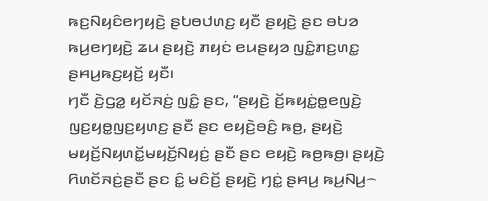ꤒꤢ꤬ꤡꤟꤢꤨꤕꤚꤟꤢꤧ꤬ ꤔꤝꤥꤓꤛꤢ꤬ ꤟꤢꤪ ꤔꤟꤢꤧ꤬ ꤔꤢ ꤋꤝꤤ ꤒꤣ꤬ꤕꤚꤟꤢꤧ꤬ ꤘꤣ ꤔꤟꤢꤧ꤬ ꤊꤟꤢꤦ ꤕꤣꤔꤟꤤ ꤜꤢꤨ꤭ꤊꤢ꤬ꤛꤢ꤭ ꤔꤌꤣ꤬ꤒꤢ꤬ꤟꤢꤩ꤬ ꤟꤢꤪ꤯
ꤚꤢꤪ ꤢꤧ꤬ꤞꤤ꤭ ꤟꤢꤩꤏꤢꤦ꤬ ꤜꤢꤨ꤭ ꤔꤢ, “ꤔꤟꤢꤧ꤬ ꤢꤩ꤬ꤒꤟꤢꤦ꤭ꤥ꤭ꤕꤜꤢꤧ꤬ ꤜꤢ꤬ꤟꤥ꤭ꤜꤢ꤬ꤟꤛꤢ꤬ ꤔꤢꤪ ꤔꤢ ꤕꤟꤢꤧ꤬ꤋꤢꤨ꤬ ꤒꤥ꤬, ꤔꤟꤢꤧ꤬ ꤗꤟꤢꤩ꤬ꤡꤟꤛꤢꤩ꤭ꤗꤟꤢꤩ꤬ꤡꤟꤢꤦ꤬ ꤔꤢꤪ ꤔꤢ ꤕꤟꤢꤧ꤬ ꤒꤥ꤬ꤒꤥ꤬꤯ ꤔꤟꤢꤧ꤬ ꤖꤛꤢꤩꤏꤢꤦ꤬ꤔꤢꤪ ꤔꤢ ꤢꤨ꤭ ꤗꤢꤨꤢꤩ꤬ ꤔꤟꤢꤧ꤬ ꤚꤢꤦ꤭ ꤔꤌꤣ꤬ ꤒꤣ꤬ꤡꤣ꤬꤮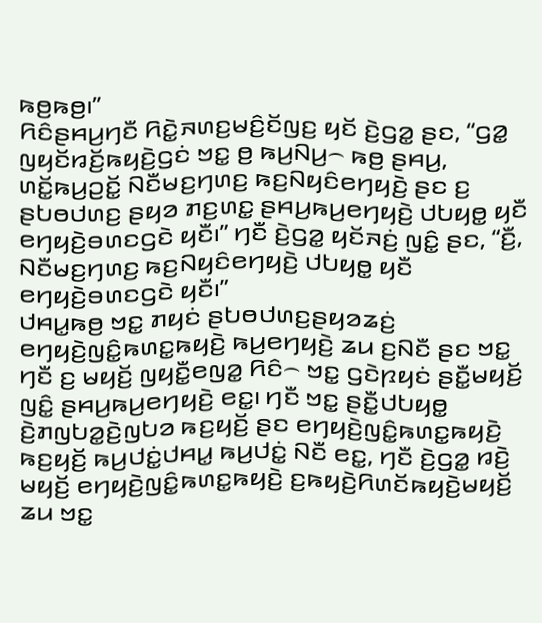ꤒꤥ꤬ꤒꤥ꤬꤯”
ꤖꤢꤨꤔꤌꤣ꤬ꤚꤢꤪ ꤖꤢꤧ꤭ꤏꤛꤢ꤬ꤗꤢꤨ꤬ꤢꤩꤜꤢ꤬ ꤟꤢꤩ ꤢꤧ꤬ꤞꤤ꤭ ꤔꤢ, “ꤞꤤ꤭ ꤜꤟꤢꤩꤙꤢꤩ꤬ꤒꤟꤢꤧ꤬ꤞꤢꤦ ꤠꤢ꤭ ꤥ꤬ ꤒꤣ꤬ꤡꤣ꤬꤮ ꤒꤥ꤬ ꤔꤌꤣ꤬, ꤛꤢꤩ꤭ꤒꤣ꤬ꤑꤢꤩ꤭ ꤡꤢꤪꤗꤢ꤬ꤚꤛꤢ꤬ ꤒꤢ꤬ꤡꤟꤢꤨꤕꤚꤟꤢꤧ꤬ ꤔꤢ ꤢ꤬ ꤔꤝꤥꤓꤛꤢ꤬ ꤔꤟꤤ ꤊꤢ꤬ꤛꤢ꤭ ꤔꤌꤣ꤬ꤒꤣ꤬ꤕꤚꤟꤢꤧ꤬ ꤓꤝꤟꤥ꤭ ꤟꤢꤪ ꤕꤚꤟꤢꤧ꤬ꤋꤛꤢꤞꤢꤧ ꤟꤢꤪ꤯” ꤚꤢꤪ ꤢꤧ꤬ꤞꤤ꤭ ꤟꤢꤩꤏꤢꤦ꤬ ꤜꤢꤨ꤭ ꤔꤢ, “ꤢꤪ꤬, ꤡꤢꤪꤗꤢ꤬ꤚꤛꤢ꤬ ꤒꤢ꤬ꤡꤟꤢꤨꤕꤚꤟꤢꤧ꤬ ꤓꤝꤟꤥ꤭ ꤟꤢꤪ ꤕꤚꤟꤢꤧ꤬ꤋꤛꤢꤞꤢꤧ ꤟꤢꤪ꤯”
ꤓꤌꤣ꤭ꤒꤥ꤬ ꤠꤢ꤭ ꤊꤟꤢꤦ ꤔꤝꤥꤓꤛꤢ꤬ꤔꤟꤤꤘꤢꤦ꤬ ꤕꤚꤟꤢꤧ꤬ꤜꤢꤨ꤭ꤒꤛꤢ꤭ꤒꤟꤢꤧ꤬ ꤒꤣ꤬ꤕꤚꤟꤢꤧ꤬ ꤘꤣ ꤢ꤬ꤡꤢꤪ ꤔꤢ ꤠꤢ꤭ ꤚꤢꤪ ꤢ꤬ ꤗꤟꤢꤩ꤬ ꤜꤟꤢꤪ꤭ꤕꤜꤤ꤭ ꤖꤢꤨ꤮ ꤠꤢ꤭ ꤞꤢꤧꤐꤟꤢꤦ ꤔꤢꤪ꤭ꤗꤟꤢꤩ꤬ ꤜꤢꤨ꤭ ꤔꤌꤣ꤬ꤒꤣ꤬ꤕꤚꤟꤢꤧ꤬ ꤕꤢ꤭꤯ ꤚꤢꤪ ꤠꤢ꤭ ꤔꤢꤪ꤭ꤓꤝꤟꤥ꤭ ꤢꤧ꤬ꤊꤜꤝꤤ꤭ꤢꤧ꤬ꤜꤝꤤ ꤒꤢ꤬ꤟꤢꤩ꤬ ꤔꤢ ꤕꤚꤟꤢꤧ꤬ꤜꤢꤨ꤭ꤒꤛꤢ꤭ꤒꤟꤢꤧ꤬ ꤒꤢ꤬ꤟꤢꤩ꤬ ꤒꤣ꤬ꤓꤢꤦ꤭ꤓꤌꤣ꤭ ꤒꤣ꤬ꤓꤢꤦ꤭ ꤡꤢꤪ ꤕꤢ꤭, ꤚꤢꤪ ꤢꤧ꤬ꤞꤤ꤭ ꤙꤢꤧ꤬ ꤗꤟꤢꤩ꤬ ꤕꤚꤟꤢꤧ꤬ꤜꤢꤨ꤭ꤒꤛꤢ꤭ꤒꤟꤢꤧ꤬ ꤢ꤬ꤒꤟꤢꤧ꤬ꤖꤛꤢꤩꤒꤟꤢꤧ꤬ꤗꤟꤢꤩ꤬ ꤘꤣ ꤠꤢ꤭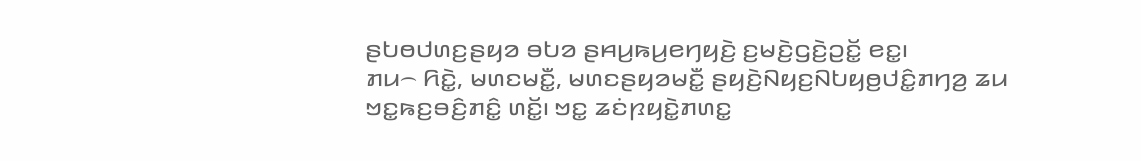ꤔꤝꤥꤓꤛꤢ꤬ꤔꤟꤤ ꤋꤝꤤ ꤔꤌꤣ꤬ꤒꤣ꤬ꤕꤚꤟꤢꤧ꤬ ꤢ꤬ꤗꤢꤧ꤬ꤞꤢꤧ꤬ꤑꤢꤩ꤭ ꤕꤢ꤭꤯
ꤊꤣ꤮ ꤖꤢꤧ꤭, ꤗꤛꤢꤗꤢꤪ꤭, ꤗꤛꤢꤔꤟꤤꤗꤢꤪ꤭ ꤔꤟꤢꤧ꤬ꤡꤟꤢ꤬ꤡꤝꤟꤥ꤬ꤓꤢꤨ꤭ꤊꤚꤤ꤬ ꤘꤣ ꤠꤢ꤭ꤒꤢ꤬ꤋꤢꤨ꤬ꤊꤢꤨ꤭ ꤛꤢꤩ꤭꤯ ꤠꤢ꤭ ꤘꤢꤦꤐꤟꤢꤧ꤭ꤊꤛꤢ꤭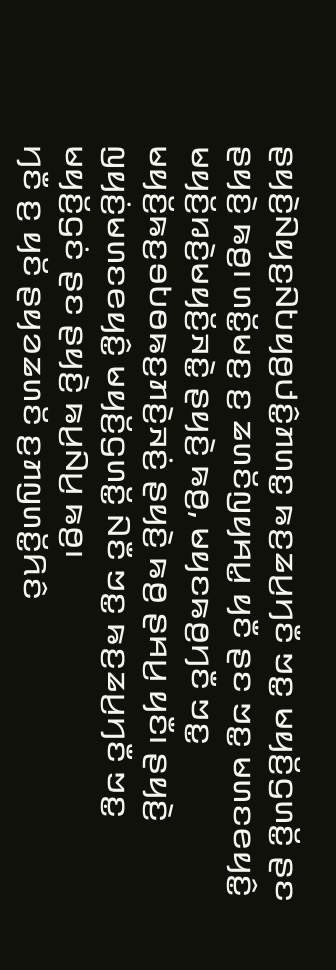ꤔꤟꤢꤧ꤬ꤡꤟꤢ꤬ꤡꤝꤟꤥ꤬ꤓꤢꤨ꤭ꤊꤛꤢ꤭ ꤒꤢ꤬ꤘꤣ꤬ꤚꤢꤪ ꤠꤢ꤭ ꤗꤟꤢꤩ꤬ꤞꤛꤢꤩ꤭ ꤔꤢ ꤔꤟꤢꤧ꤬ ꤒꤥ꤬꤯ ꤛꤢꤩ꤭ꤗꤢ꤬ ꤢ꤬ ꤘꤛꤢꤩꤜꤟꤌꤣ꤭ ꤟꤢꤪ ꤔꤢ ꤠꤢ꤭ ꤗꤛꤢꤕꤟꤢꤨ꤭ ꤗꤟꤢꤩ꤬ꤙꤢꤧ꤬ꤗꤟꤢꤩ꤬ꤏꤢꤧ꤭ ꤔꤟꤢꤧ꤬ ꤒꤥ꤬, ꤗꤟꤢꤒꤥ꤬ꤚꤢꤪ ꤠꤢ꤭ ꤗꤟꤢꤩ꤬ꤒꤢ꤬ꤋꤝꤥꤒꤢ꤬ꤊꤢꤧ꤬ꤏꤢꤦ꤬ ꤔꤟꤢꤧ꤬ ꤒꤥ꤬ ꤔꤌꤣ꤬ ꤟꤢꤪ꤯ ꤔꤟꤢꤧ꤬ ꤜꤟꤢꤦ꤬ꤗꤛꤢꤕꤟꤢꤨ꤭ ꤗꤟꤢꤩ꤬ꤞꤛꤢꤩ꤭ ꤡꤢꤪ ꤠꤢ꤭ ꤒꤢ꤬ꤘꤣ꤬ꤚꤢꤪ ꤠꤢ꤭ ꤗꤟꤢꤩ꤬ꤞꤢꤦ ꤔꤢ ꤔꤟꤢꤧ꤬ ꤒꤣ꤬ꤡꤣ꤬ ꤒꤥ꤬꤯
ꤚꤢꤪ ꤢ꤬ ꤟꤢꤩ ꤔꤟꤤꤘꤛꤢꤩ ꤢ꤬ꤊꤜꤛꤢꤩ꤭ꤖꤢꤨ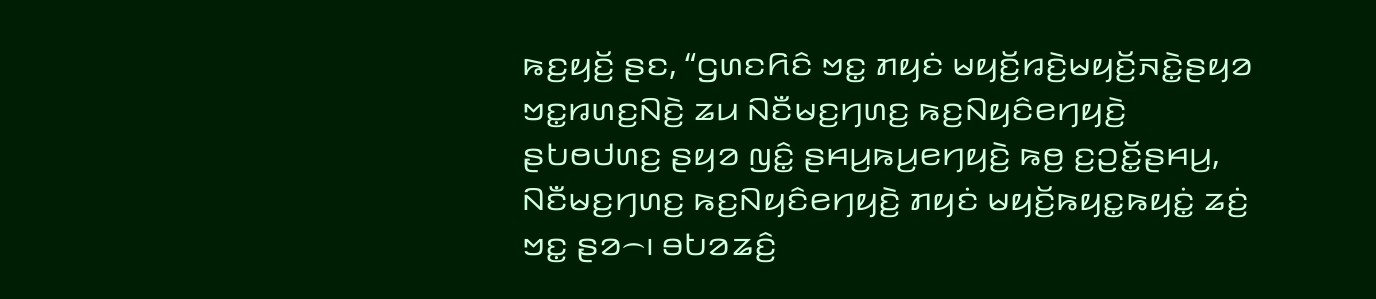ꤒꤢ꤬ꤟꤢꤩ꤬ ꤔꤢ, “ꤞꤛꤢꤖꤢꤨ ꤠꤢ꤭ ꤊꤟꤢꤦ ꤗꤟꤢꤩ꤬ꤙꤢꤧ꤬ꤗꤟꤢꤩ꤬ꤏꤢꤧ꤭ꤔꤟꤤ ꤠꤢ꤭ꤙꤛꤢ꤬ꤡꤢꤧ꤬ ꤘꤣ ꤡꤢꤪꤗꤢ꤬ꤚꤛꤢ꤬ ꤒꤢ꤬ꤡꤟꤢꤨꤕꤚꤟꤢꤧ꤬ ꤔꤝꤥꤓꤛꤢ꤬ ꤔꤟꤤ ꤜꤢꤨ꤭ ꤔꤌꤣ꤬ꤒꤣ꤬ꤕꤚꤟꤢꤧ꤬ ꤒꤥ꤬ ꤢ꤬ꤑꤢꤩ꤭ꤔꤌꤣ꤬, ꤡꤢꤪꤗꤢ꤬ꤚꤛꤢ꤬ ꤒꤢ꤬ꤡꤟꤢꤨꤕꤚꤟꤢꤧ꤬ ꤊꤟꤢꤦ ꤗꤟꤢꤩ꤬ꤒꤟꤢ꤭ꤒꤟꤢꤦ꤭ ꤘꤢꤦ꤬ ꤠꤢ꤭ ꤔꤤ꤮꤯ ꤋꤝꤤꤘꤢꤨ꤬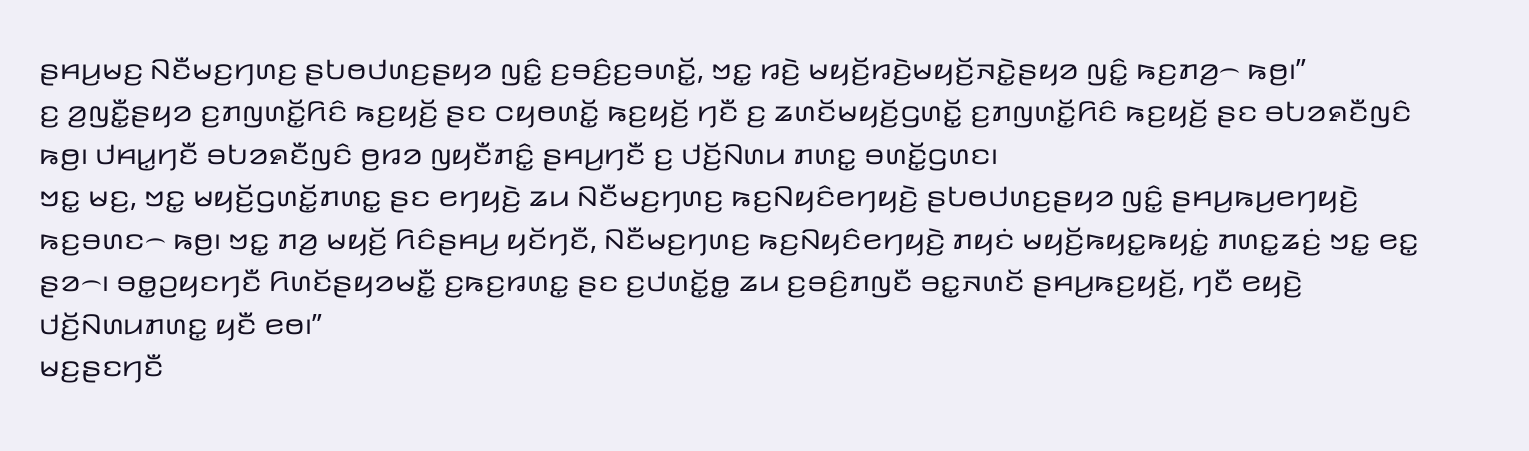ꤔꤌꤣ꤬ꤗꤢ꤬ ꤡꤢꤪꤗꤢ꤬ꤚꤛꤢ꤬ ꤔꤝꤥꤓꤛꤢ꤬ꤔꤟꤤ ꤜꤢꤨ꤭ ꤢ꤬ꤋꤢꤨ꤬ꤢ꤬ꤋꤛꤢꤩ꤭, ꤠꤢ꤭ ꤙꤢꤧ꤬ ꤗꤟꤢꤩ꤬ꤙꤢꤧ꤬ꤗꤟꤢꤩ꤬ꤏꤢꤧ꤭ꤔꤟꤤ ꤜꤢꤨ꤭ ꤒꤢ꤬ꤊꤤ꤬꤮ ꤒꤥ꤬꤯”
ꤢ꤬ ꤤ꤬ꤜꤢꤪ꤭ꤔꤟꤤ ꤢ꤬ꤊꤜꤛꤢꤩ꤭ꤖꤢꤨ ꤒꤢ꤬ꤟꤢꤩ꤬ ꤔꤢ ꤍꤟꤥꤛꤢꤩ꤭ ꤒꤢ꤬ꤟꤢꤩ꤬ ꤚꤢꤪ ꤢ꤬ ꤘꤛꤢꤩꤗꤟꤢꤩ꤬ꤞꤛꤢꤩ꤭ ꤢ꤬ꤊꤜꤛꤢꤩ꤭ꤖꤢꤨ ꤒꤢ꤬ꤟꤢꤩ꤬ ꤔꤢ ꤋꤝꤤꤎꤢꤪꤜꤢꤨ ꤒꤥ꤬꤯ ꤓꤌꤣ꤭ꤚꤢꤪ ꤋꤝꤤꤎꤢꤪꤜꤢꤨ ꤥ꤬ꤙꤤ ꤜꤟꤢꤪꤊꤢꤨ꤭ ꤔꤌꤣ꤬ꤚꤢꤪ ꤢ꤬ ꤓꤢꤩ꤬ꤡꤛꤣ ꤊꤛꤢ꤭ ꤋꤛꤢꤩ꤭ꤞꤛꤢ꤯
ꤠꤢ꤭ ꤗꤢ꤬, ꤠꤢ꤭ ꤗꤟꤢꤩ꤬ꤞꤛꤢꤩ꤭ꤊꤛꤢ꤭ ꤔꤢ ꤕꤚꤟꤢꤧ꤬ ꤘꤣ ꤡꤢꤪꤗꤢ꤬ꤚꤛꤢ꤬ ꤒꤢ꤬ꤡꤟꤢꤨꤕꤚꤟꤢꤧ꤬ ꤔꤝꤥꤓꤛꤢ꤬ꤔꤟꤤ ꤜꤢꤨ꤭ ꤔꤌꤣ꤬ꤒꤣ꤬ꤕꤚꤟꤢꤧ꤬ ꤒꤢ꤬ꤋꤛꤢ꤮ ꤒꤥ꤬꤯ ꤠꤢ꤭ ꤊꤤ꤬ ꤗꤟꤢꤩ꤬ ꤖꤢꤨꤔꤌꤣ꤬ ꤟꤢꤩꤚꤢꤪ, ꤡꤢꤪꤗꤢ꤬ꤚꤛꤢ꤬ ꤒꤢ꤬ꤡꤟꤢꤨꤕꤚꤟꤢꤧ꤬ ꤊꤟꤢꤦ ꤗꤟꤢꤩ꤬ꤒꤟꤢ꤭ꤒꤟꤢꤦ꤭ ꤊꤛꤢ꤭ꤘꤢꤦ꤬ ꤠꤢ꤭ ꤕꤢ꤭ ꤔꤤ꤮꤯ ꤋꤥ꤭ꤑꤟꤢꤚꤢꤪ ꤖꤛꤢꤩꤔꤟꤤꤗꤢꤪ꤭ ꤢ꤬ꤒꤢ꤬ꤙꤛꤢ꤭ ꤔꤢ ꤢ꤬ꤓꤛꤢꤩ꤭ꤥ꤭ ꤘꤣ ꤢ꤬ꤋꤢꤨ꤬ꤊꤜꤢꤪ ꤋꤢ꤭ꤏꤛꤢꤩ ꤔꤌꤣ꤬ꤒꤢ꤬ꤟꤢꤩ꤬, ꤚꤢꤪ ꤕꤟꤢꤧ꤬ ꤓꤢꤩ꤬ꤡꤛꤣꤊꤛꤢ꤭ ꤟꤢꤪ ꤕꤥ꤯”
ꤗꤢ꤬ꤔꤢꤚꤢꤪ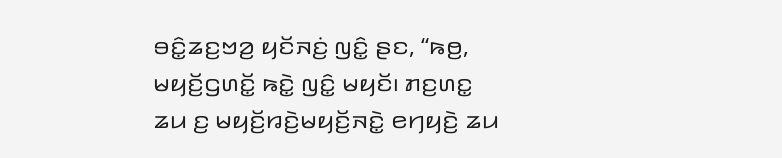ꤋꤢꤨ꤭ꤘꤢ꤬ꤠꤤ꤬ ꤟꤢꤩꤏꤢꤦ꤬ ꤜꤢꤨ꤭ ꤔꤢ, “ꤒꤥ꤬, ꤗꤟꤢꤩ꤬ꤞꤛꤢꤩ꤭ ꤒꤢꤧ꤭ ꤜꤢꤨ꤭ ꤗꤟꤢꤩ꤯ ꤊꤢ꤬ꤛꤢ꤭ ꤘꤣ ꤢ꤬ ꤗꤟꤢꤩ꤬ꤙꤢꤧ꤬ꤗꤟꤢꤩ꤬ꤏꤢꤧ꤭ ꤕꤚꤟꤢꤧ꤬ ꤘꤣ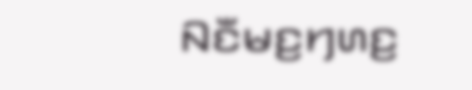ꤡꤢꤪꤗꤢ꤬ꤚꤛꤢ꤬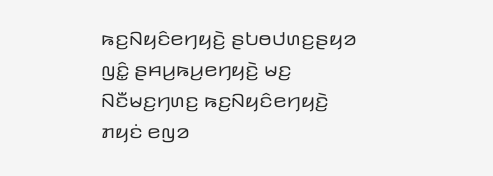ꤒꤢ꤬ꤡꤟꤢꤨꤕꤚꤟꤢꤧ꤬ ꤔꤝꤥꤓꤛꤢ꤬ꤔꤟꤤ ꤜꤢꤨ꤭ ꤔꤌꤣ꤬ꤒꤣ꤬ꤕꤚꤟꤢꤧ꤬ ꤗꤢ꤬ ꤡꤢꤪꤗꤢ꤬ꤚꤛꤢ꤬ ꤒꤢ꤬ꤡꤟꤢꤨꤕꤚꤟꤢꤧ꤬ ꤊꤟꤢꤦ ꤕꤜꤤ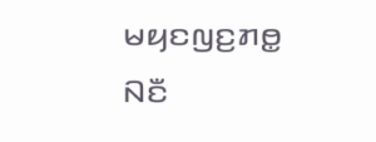ꤗꤟꤢꤜꤢ꤬ꤊꤥ꤭ ꤡꤢꤪ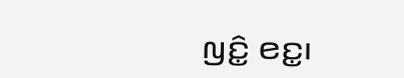ꤜꤢꤨ꤭ ꤕꤢ꤭꤯